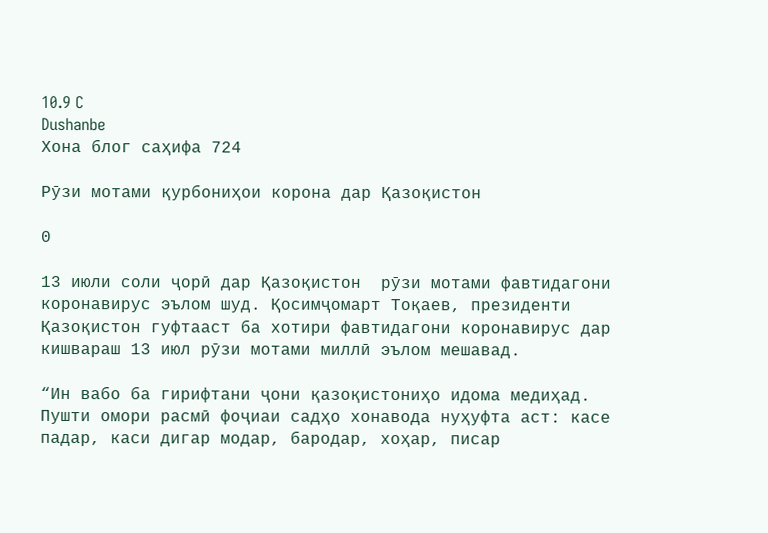10.9 C
Dushanbe
Хона блог саҳифа 724

Рӯзи мотами қурбониҳои корона дар Қазоқистон

0

13 июли соли ҷорӣ дар Қазоқистон  рӯзи мотами фавтидагони коронавирус эълом шуд. Қосимҷомарт Тоқаев, президенти Қазоқистон гуфтааст ба хотири фавтидагони коронавирус дар кишвараш 13 июл рӯзи мотами миллӣ эълом мешавад.

“Ин вабо ба гирифтани ҷони қазоқистониҳо идома медиҳад. Пушти омори расмӣ фоҷиаи садҳо хонавода нуҳуфта аст: касе падар, каси дигар модар, бародар, хоҳар, писар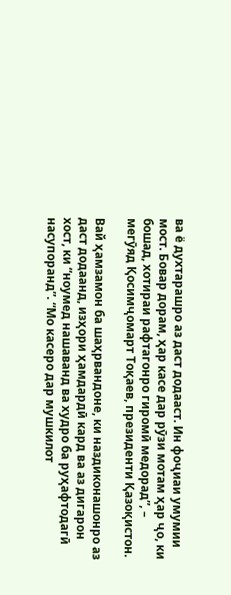ва ё духтарашро аз даст додааст. Ин фоҷиаи умумии мост. Бовар дорам, ҳар касе дар рӯзи мотам ҳар ҷо, ки бошад, хотираи рафтагонро гиромӣ медорад”, – мегӯяд Қосимҷомарт Тоқаев, президенти Қазоқистон.

Вай ҳамзамон ба шаҳрвандоне, ки наздиконашонро аз даст додаанд, изҳори ҳамдардӣ кард ва аз дигарон хост, ки “ноумед нашаванд ва худро ба руҳафтодагӣ насупоранд”. “Мо касеро дар мушкилот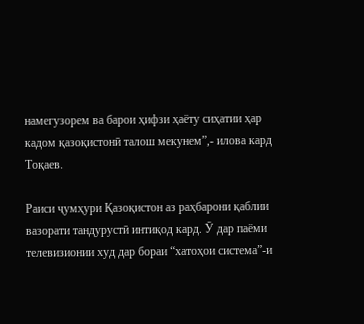намегузорем ва барои ҳифзи ҳаёту сиҳатии ҳар кадом қазоқистонӣ талош мекунем”,- илова кард Тоқаев.

Раиси ҷумҳури Қазоқистон аз раҳбарони қаблии вазорати тандурустӣ интиқод кард. Ӯ дар паёми телевизионии худ дар бораи “хатоҳои система”-и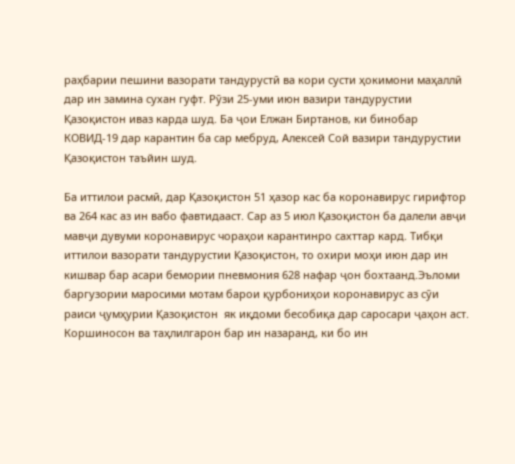раҳбарии пешини вазорати тандурустӣ ва кори сусти ҳокимони маҳаллӣ дар ин замина сухан гуфт. Рӯзи 25-уми июн вазири тандурустии Қазоқистон иваз карда шуд. Ба ҷои Елжан Биртанов, ки бинобар КОВИД-19 дар карантин ба сар мебруд, Алексей Сой вазири тандурустии Қазоқистон таъйин шуд.

Ба иттилои расмӣ, дар Қазоқистон 51 ҳазор кас ба коронавирус гирифтор ва 264 кас аз ин вабо фавтидааст. Сар аз 5 июл Қазоқистон ба далели авҷи мавҷи дувуми коронавирус чораҳои карантинро сахттар кард. Тибқи иттилои вазорати тандурустии Қазоқистон, то охири моҳи июн дар ин кишвар бар асари бемории пневмония 628 нафар ҷон бохтаанд.Эъломи баргузории маросими мотам барои қурбониҳои коронавирус аз сӯи раиси ҷумҳурии Қазоқистон  як иқдоми бесобиқа дар саросари ҷаҳон аст. Коршиносон ва таҳлилгарон бар ин назаранд, ки бо ин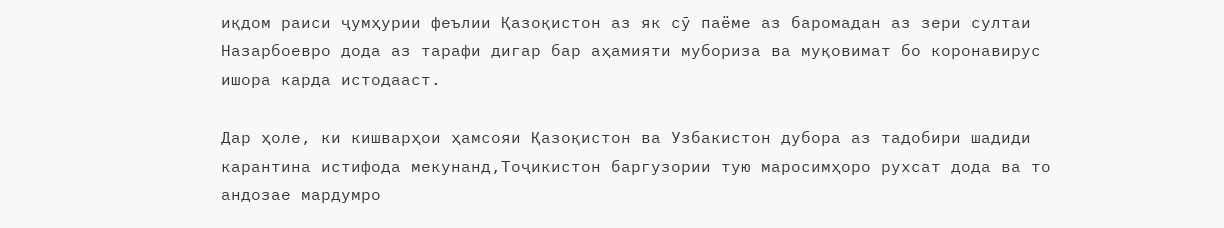иқдом раиси ҷумҳурии феълии Қазоқистон аз як сӯ паёме аз баромадан аз зери султаи Назарбоевро дода аз тарафи дигар бар аҳамияти мубориза ва муқовимат бо коронавирус ишора карда истодааст.

Дар ҳоле, ки кишварҳои ҳамсояи Қазоқистон ва Узбакистон дубора аз тадобири шадиди карантина истифода мекунанд,Тоҷикистон баргузории тую маросимҳоро рухсат дода ва то андозае мардумро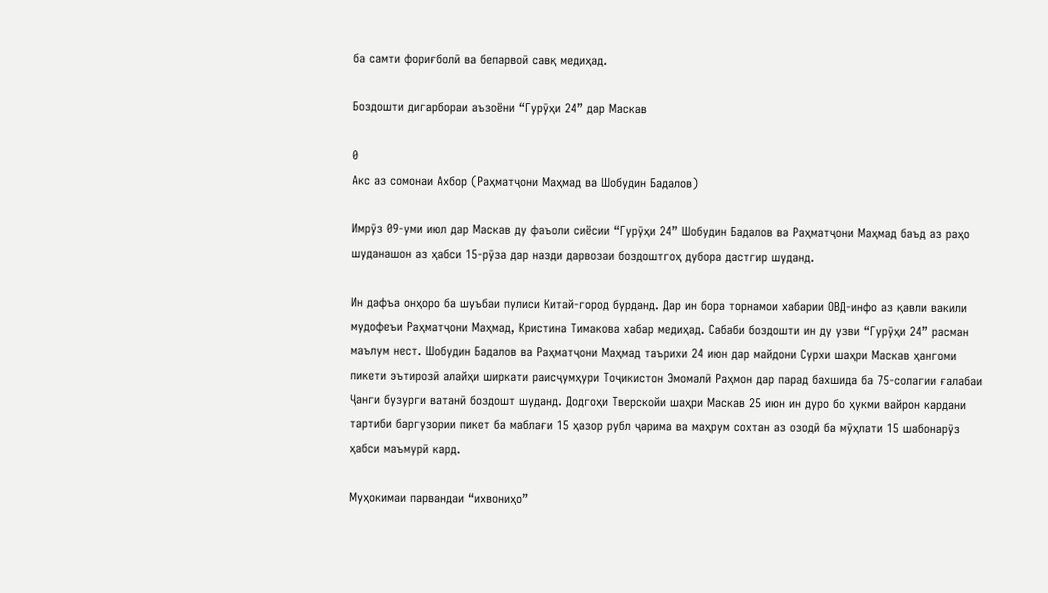ба самти фориғболӣ ва бепарвоӣ савқ медиҳад.

Боздошти дигарбораи аъзоёни “Гурӯҳи 24” дар Маскав

0
Акс аз сомонаи Ахбор (Раҳматҷони Маҳмад ва Шобудин Бадалов)

Имрӯз 09-уми июл дар Маскав ду фаъоли сиёсии “Гурӯҳи 24” Шобудин Бадалов ва Раҳматҷони Маҳмад баъд аз раҳо шуданашон аз ҳабси 15-рӯза дар назди дарвозаи боздоштгоҳ дубора дастгир шуданд.

Ин дафъа онҳоро ба шуъбаи пулиси Китай-город бурданд. Дар ин бора торнамои хабарии ОВД-инфо аз қавли вакили мудофеъи Раҳматҷони Маҳмад, Кристина Тимакова хабар медиҳад. Сабаби боздошти ин ду узви “Гурӯҳи 24” расман маълум нест. Шобудин Бадалов ва Раҳматҷони Маҳмад таърихи 24 июн дар майдони Сурхи шаҳри Маскав ҳангоми пикети эътирозӣ алайҳи ширкати раисҷумҳури Тоҷикистон Эмомалӣ Раҳмон дар парад бахшида ба 75-солагии ғалабаи Ҷанги бузурги ватанӣ боздошт шуданд. Додгоҳи Тверскойи шаҳри Маскав 25 июн ин дуро бо ҳукми вайрон кардани тартиби баргузории пикет ба маблағи 15 ҳазор рубл ҷарима ва маҳрум сохтан аз озодӣ ба мӯҳлати 15 шабонарӯз ҳабси маъмурӣ кард.

Муҳокимаи парвандаи “ихвониҳо”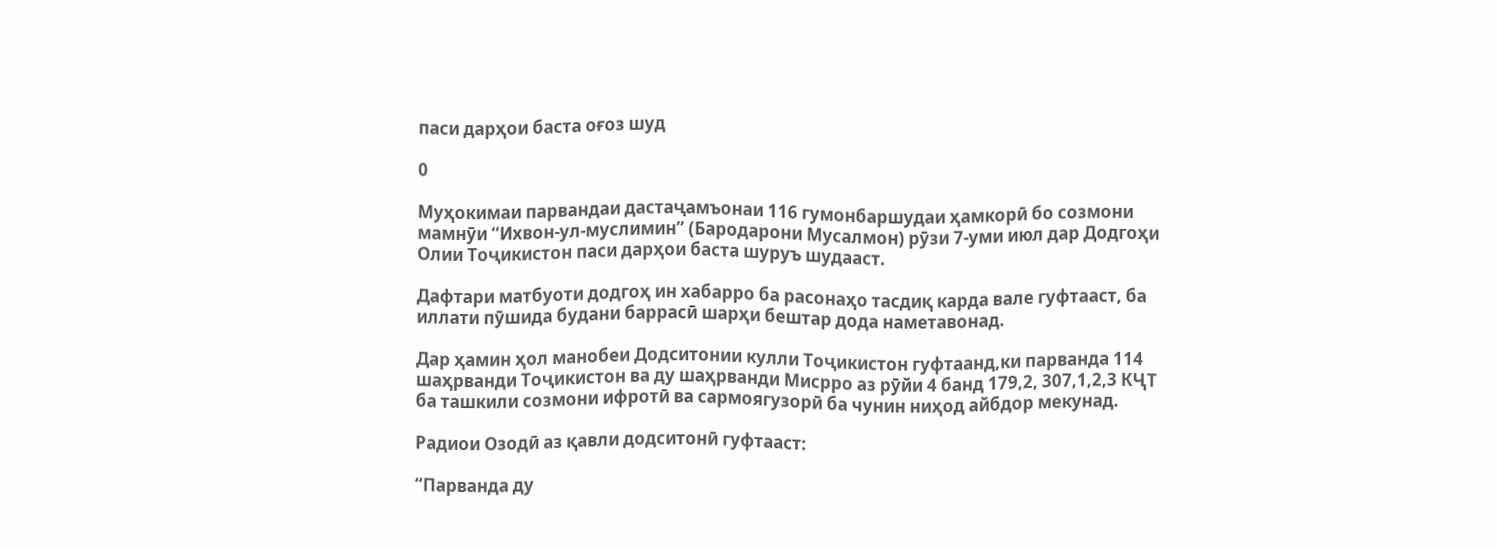паси дарҳои баста оғоз шуд

0

Муҳокимаи парвандаи дастаҷамъонаи 116 гумонбаршудаи ҳамкорӣ бо созмони мамнӯи “Ихвон-ул-муслимин” (Бародарони Мусалмон) рӯзи 7-уми июл дар Додгоҳи Олии Тоҷикистон паси дарҳои баста шуруъ шудааст.

Дафтари матбуоти додгоҳ ин хабарро ба расонаҳо тасдиқ карда вале гуфтааст, ба иллати пӯшида будани баррасӣ шарҳи бештар дода наметавонад.

Дар ҳамин ҳол манобеи Додситонии кулли Тоҷикистон гуфтаанд,ки парванда 114 шаҳрванди Тоҷикистон ва ду шаҳрванди Мисрро аз рӯйи 4 банд 179,2, 307,1,2,3 КҶТ ба ташкили созмони ифротӣ ва сармоягузорӣ ба чунин ниҳод айбдор мекунад.

Радиои Озодӣ аз қавли додситонӣ гуфтааст:

“Парванда ду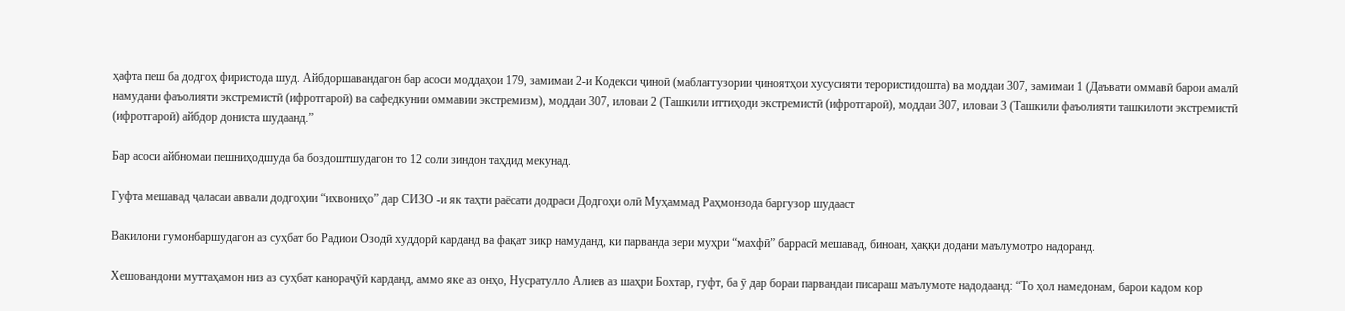ҳафта пеш ба додгоҳ фиристода шуд. Айбдоршавандагон бар асоси моддаҳои 179, замимаи 2-и Кодекси ҷиноӣ (маблағгузории ҷиноятҳои хусусияти терористидошта) ва моддаи 307, замимаи 1 (Даъвати оммавӣ барои амалӣ намудани фаъолияти экстремистӣ (ифротгароӣ) ва сафедкунии оммавии экстремизм), моддаи 307, иловаи 2 (Ташкили иттиҳоди экстремистӣ (ифротгароӣ), моддаи 307, иловаи 3 (Ташкили фаъолияти ташкилоти экстремистӣ (ифротгароӣ) айбдор дониста шудаанд.”

Бар асоси айбномаи пешниҳодшуда ба боздоштшудагон то 12 соли зиндон таҳдид мекунад.

Гуфта мешавад ҷаласаи аввали додгоҳии “ихвониҳо” дар СИЗО -и як таҳти раёсати додраси Додгоҳи олӣ Муҳаммад Раҳмонзода баргузор шудааст

Вакилони гумонбаршудагон аз суҳбат бо Радиои Озодӣ худдорӣ карданд ва фақат зикр намуданд, ки парванда зери муҳри “махфӣ” баррасӣ мешавад, биноан, ҳаққи додани маълумотро надоранд.

Хешовандони муттаҳамон низ аз суҳбат канораҷӯӣ карданд, аммо яке аз онҳо, Нусратулло Алиев аз шаҳри Бохтар, гуфт, ба ӯ дар бораи парвандаи писараш маълумоте надодаанд: “То ҳол намедонам, барои кадом кор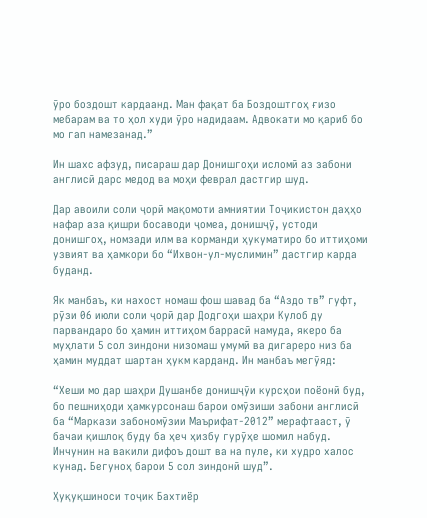ӯро боздошт кардаанд. Ман фақат ба Боздоштгоҳ ғизо мебарам ва то ҳол худи ӯро надидаам. Адвокати мо қариб бо мо гап намезанад.”

Ин шахс афзуд, писараш дар Донишгоҳи исломӣ аз забони англисӣ дарс медод ва моҳи феврал дастгир шуд.

Дар авоили соли ҷорӣ мақомоти амниятии Тоҷикистон даҳҳо нафар аза қишри босаводи ҷомеа, донишҷӯ, устоди донишгоҳ, номзади илм ва корманди ҳукуматиро бо иттиҳоми узвият ва ҳамкори бо “Ихвон-ул-муслимин” дастгир карда буданд.

Як манбаъ, ки нахост номаш фош шавад ба “Аздо тв” гуфт, рӯзи 06 июли соли ҷорӣ дар Додгоҳи шаҳри Кулоб ду парвандаро бо ҳамин иттиҳом баррасӣ намуда, якеро ба муҳлати 5 сол зиндони низомаш умумӣ ва дигареро низ ба ҳамин муддат шартан ҳукм карданд. Ин манбаъ мегӯяд:

“Хеши мо дар шаҳри Душанбе донишҷӯи курсҳои поёонӣ буд, бо пешниҳоди ҳамкурсонаш барои омӯзиши забони англисӣ ба “Маркази забономӯзии Маърифат-2012” мерафтааст, ӯ бачаи қишлоқ буду ба ҳеч ҳизбу гурӯҳе шомил набуд. Инчунин на вакили дифоъ дошт ва на пуле, ки худро халос кунад. Бегуноҳ барои 5 сол зиндонӣ шуд”.

Ҳуқуқшиноси тоҷик Бахтиёр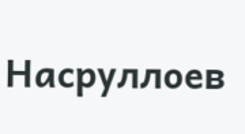Насруллоев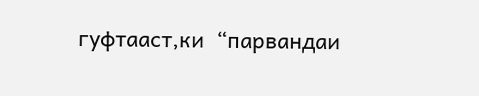гуфтааст,ки  “парвандаи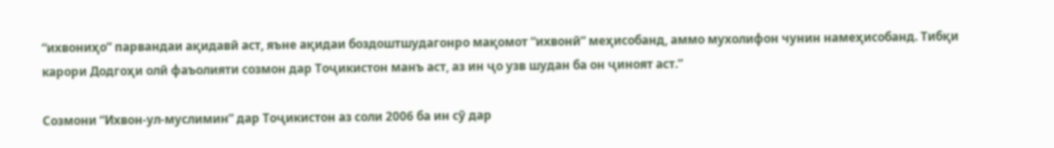“ихвониҳо” парвандаи ақидавӣ аст, яъне ақидаи боздоштшудагонро мақомот “ихвонӣ” меҳисобанд, аммо мухолифон чунин намеҳисобанд. Тибқи карори Додгоҳи олӣ фаъолияти созмон дар Тоҷикистон манъ аст, аз ин ҷо узв шудан ба он ҷиноят аст.”

Созмони “Ихвон-ул-муслимин” дар Тоҷикистон аз соли 2006 ба ин сӯ дар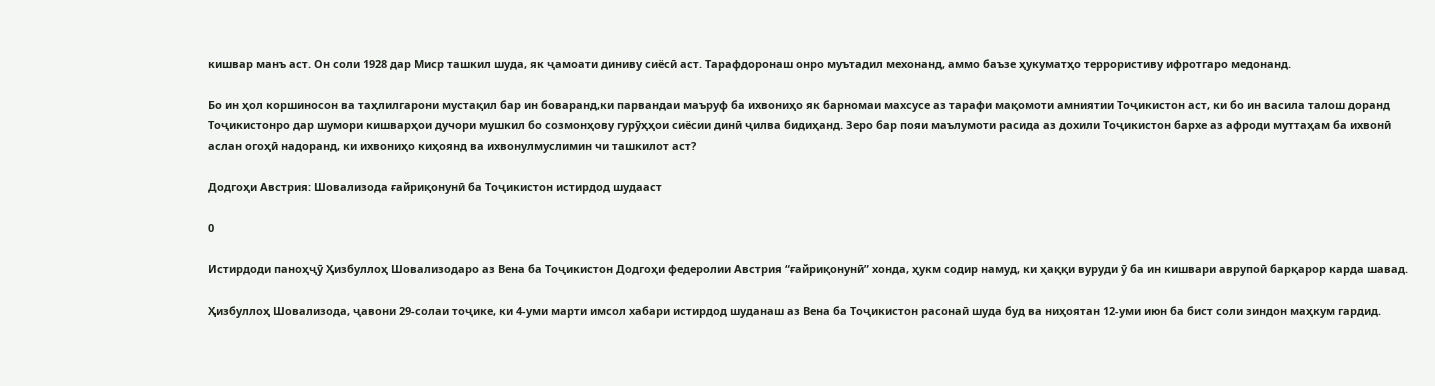кишвар манъ аст. Он соли 1928 дар Миср ташкил шуда, як ҷамоати диниву сиёсӣ аст. Тарафдоронаш онро муътадил мехонанд, аммо баъзе ҳукуматҳо террористиву ифротгаро медонанд.

Бо ин ҳол коршиносон ва таҳлилгарони мустақил бар ин боваранд,ки парвандаи маъруф ба ихвониҳо як барномаи махсусе аз тарафи мақомоти амниятии Тоҷикистон аст, ки бо ин васила талош доранд Тоҷикистонро дар шумори кишварҳои дучори мушкил бо созмонҳову гурӯҳҳои сиёсии динӣ ҷилва бидиҳанд. Зеро бар пояи маълумоти расида аз дохили Тоҷикистон бархе аз афроди муттаҳам ба ихвонӣ аслан огоҳӣ надоранд, ки ихвониҳо киҳоянд ва ихвонулмуслимин чи ташкилот аст?

Додгоҳи Австрия: Шовализода ғайриқонунӣ ба Тоҷикистон истирдод шудааст

0

Истирдоди паноҳҷӯ Ҳизбуллоҳ Шовализодаро аз Вена ба Тоҷикистон Додгоҳи федеролии Австрия “ғайриқонунӣ” хонда, ҳукм содир намуд, ки ҳаққи вуруди ӯ ба ин кишвари аврупоӣ барқарор карда шавад.

Ҳизбуллоҳ Шовализода, ҷавони 29-солаи тоҷике, ки 4-уми марти имсол хабари истирдод шуданаш аз Вена ба Тоҷикистон расонаӣ шуда буд ва ниҳоятан 12-уми июн ба бист соли зиндон маҳкум гардид.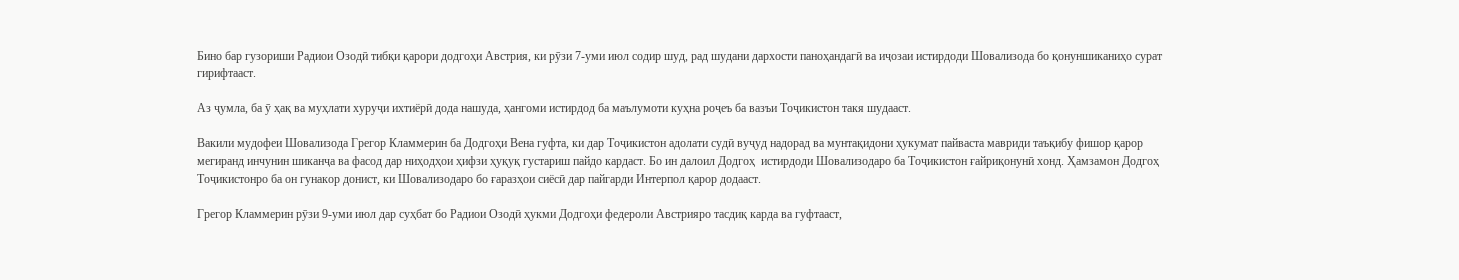Бино бар гузориши Радиои Озодӣ тибқи қарори додгоҳи Австрия, ки рӯзи 7-уми июл содир шуд, рад шудани дархости паноҳандагӣ ва иҷозаи истирдоди Шовализода бо қонуншиканиҳо сурат гирифтааст.

Аз ҷумла, ба ӯ ҳақ ва муҳлати хуруҷи ихтиёрӣ дода нашуда, ҳангоми истирдод ба маълумоти куҳна роҷеъ ба вазъи Тоҷикистон такя шудааст.

Вакили мудофеи Шовализода Грегор Кламмерин ба Додгоҳи Вена гуфта, ки дар Тоҷикистон адолати судӣ вуҷуд надорад ва мунтақидони ҳукумат пайваста мавриди таъқибу фишор қарор мегиранд инчунин шиканҷа ва фасод дар ниҳодҳои ҳифзи ҳуқуқ густариш пайдо кардаст. Бо ин далоил Додгоҳ  истирдоди Шовализодаро ба Тоҷикистон ғайриқонунӣ хонд. Ҳамзамон Додгоҳ Тоҷикистонро ба он гунакор донист, ки Шовализодаро бо ғаразҳои сиёсӣ дар пайгарди Интерпол қарор додааст.

Грегор Кламмерин рӯзи 9-уми июл дар суҳбат бо Радиои Озодӣ ҳукми Додгоҳи федероли Австрияро тасдиқ карда ва гуфтааст,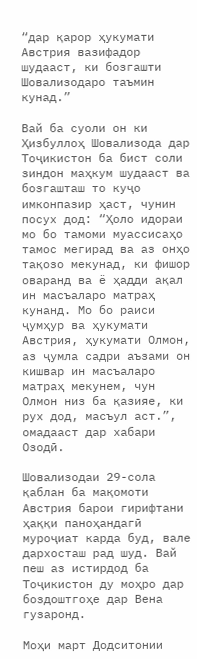“дар қарор ҳукумати Австрия вазифадор шудааст, ки бозгашти Шовализодаро таъмин кунад.”

Вай ба суоли он ки Ҳизбуллоҳ Шовализода дар Тоҷикистон ба бист соли зиндон маҳкум шудааст ва бозгашташ то куҷо имконпазир ҳаст, чунин посух дод: “Ҳоло идораи мо бо тамоми муассисаҳо тамос мегирад ва аз онҳо тақозо мекунад, ки фишор оваранд ва ё ҳадди ақал ин масъаларо матраҳ кунанд. Мо бо раиси ҷумҳур ва ҳукумати Австрия, ҳукумати Олмон, аз ҷумла садри аъзами он кишвар ин масъаларо матраҳ мекунем, чун Олмон низ ба қазияе, ки рух дод, масъул аст.”, омадааст дар хабари Озодӣ.

Шовализодаи 29-сола қаблан ба мақомоти Австрия барои гирифтани ҳаққи паноҳандагӣ муроҷиат карда буд, вале дархосташ рад шуд. Вай пеш аз истирдод ба Тоҷикистон ду моҳро дар боздоштгоҳе дар Вена гузаронд.

Моҳи март Додситонии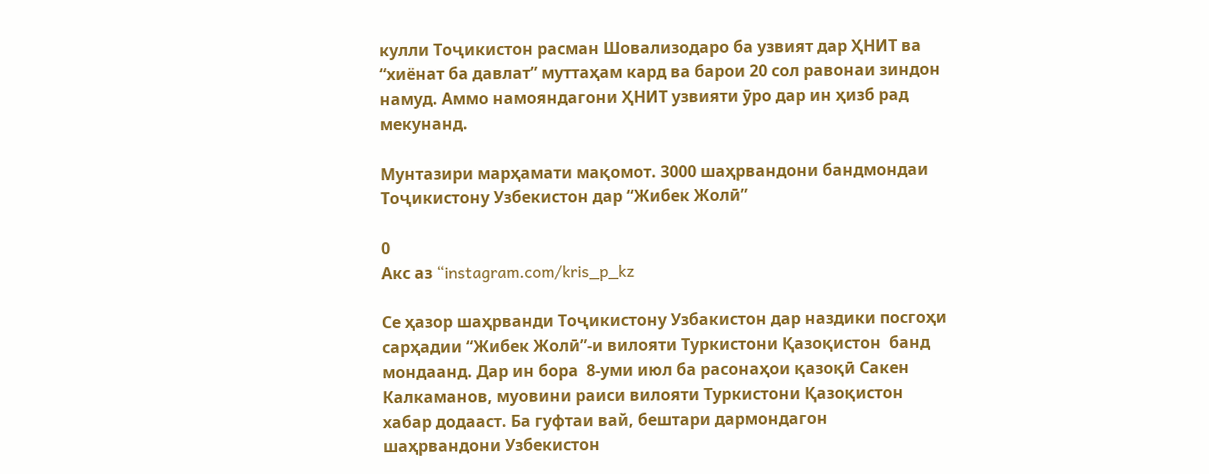кулли Тоҷикистон расман Шовализодаро ба узвият дар ҲНИТ ва “хиёнат ба давлат” муттаҳам кард ва барои 20 сол равонаи зиндон намуд. Аммо намояндагони ҲНИТ узвияти ӯро дар ин ҳизб рад мекунанд.

Мунтазири марҳамати мақомот. 3000 шаҳрвандони бандмондаи Тоҷикистону Узбекистон дар “Жибек Жолӣ”

0
Акс аз “instagram.com/kris_p_kz

Се ҳазор шаҳрванди Тоҷикистону Узбакистон дар наздики посгоҳи сарҳадии “Жибек Жолӣ”-и вилояти Туркистони Қазоқистон  банд мондаанд. Дар ин бора  8-уми июл ба расонаҳои қазоқӣ Сакен Калкаманов, муовини раиси вилояти Туркистони Қазоқистон хабар додааст. Ба гуфтаи вай, бештари дармондагон шаҳрвандони Узбекистон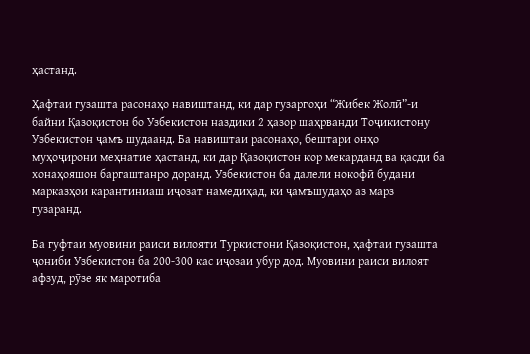ҳастанд.

Ҳафтаи гузашта расонаҳо навиштанд, ки дар гузаргоҳи “Жибек Жолӣ”-и байни Қазоқистон бо Узбекистон наздики 2 ҳазор шаҳрванди Тоҷикистону Узбекистон ҷамъ шудаанд. Ба навиштаи расонаҳо, бештари онҳо муҳоҷирони меҳнатие ҳастанд, ки дар Қазоқистон кор мекарданд ва қасди ба хонаҳояшон баргаштанро доранд. Узбекистон ба далели нокофӣ будани марказҳои карантиниаш иҷозат намедиҳад, ки ҷамъшудаҳо аз марз гузаранд.

Ба гуфтаи муовини раиси вилояти Туркистони Қазоқистон, ҳафтаи гузашта ҷониби Узбекистон ба 200-300 кас иҷозаи убур дод. Муовини раиси вилоят афзуд, рӯзе як маротиба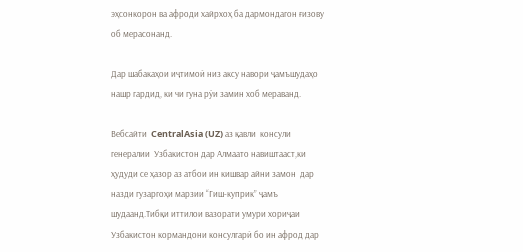эҳсонкорон ва афроди хайрхоҳ ба дармондагон ғизову об мерасонанд.

Дар шабакаҳои иҷтимоӣ низ аксу навори ҷамъшудаҳо нашр гардид, ки чи гуна рӯи замин хоб мераванд.

Вебсайти  CentralAsia (UZ) аз қавли  консули генералии  Узбакистон дар Алмаато навиштааст,ки ҳудуди се ҳазор аз атбои ин кишвар айни замон  дар назди гузаргоҳи марзии “Гиш-куприк” ҷамъ шудаанд.Тибқи иттилои вазорати умури хориҷаи Узбакистон кормандони консулгарӣ бо ин афрод дар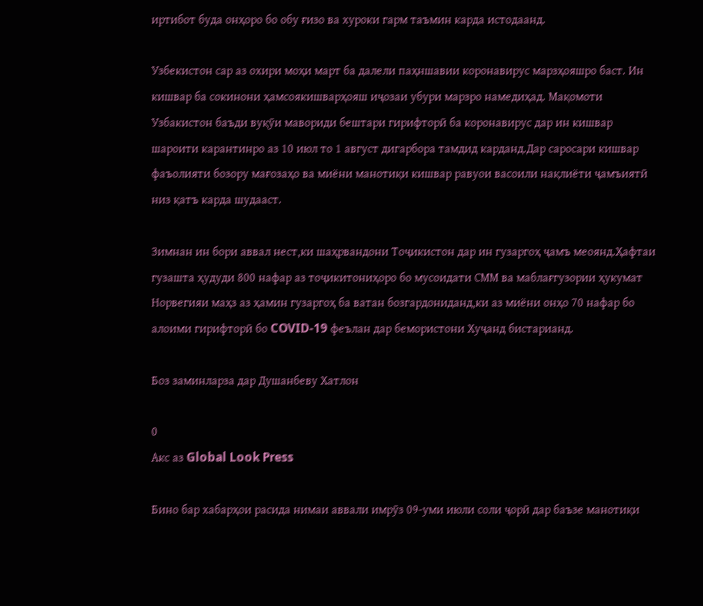иртибот буда онҳоро бо обу ғизо ва хуроки гарм таъмин карда истодаанд.

Узбекистон сар аз охири моҳи март ба далели паҳншавии коронавирус марзҳояшро баст. Ин кишвар ба сокинони ҳамсоякишварҳояш иҷозаи убури марзро намедиҳад. Мақомоти Узбакистон баъди вуқӯи мавориди бештари гирифторӣ ба коронавирус дар ин кишвар шароити карантинро аз 10 июл то 1 август дигарбора тамдид карданд.Дар саросари кишвар фаъолияти бозору мағозаҳо ва миёни манотиқи кишвар равуои васоили нақлиёти ҷамъиятӣ низ қатъ карда шудааст.

Зимнан ин бори аввал нест,ки шаҳрвандони Тоҷикистон дар ин гузаргоҳ ҷамъ меоянд.Ҳафтаи гузашта ҳудуди 800 нафар аз тоҷикитониҳоро бо мусоидати СММ ва маблағгузории ҳукумат  Норвегияи маҳз аз ҳамин гузаргоҳ ба ватан бозгардониданд,ки аз миёни онҳо 70 нафар бо алоими гирифторӣ бо COVID-19 феълан дар бемористони Хуҷанд бистарианд.

Боз заминларза дар Душанбеву Хатлон

0
Акс аз Global Look Press

Бино бар хабарҳои расида нимаи аввали имрӯз 09-уми июли соли ҷорӣ дар баъзе манотиқи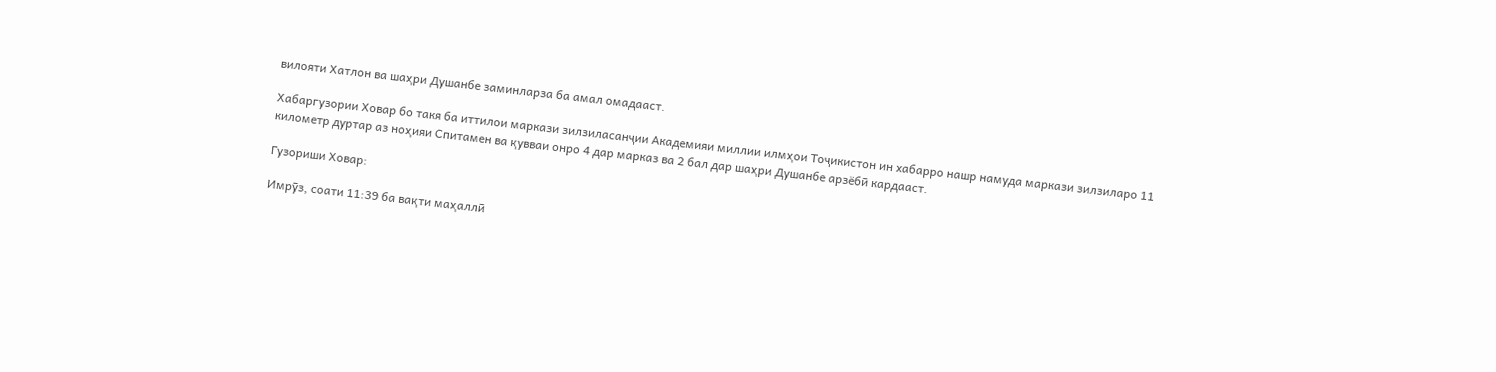вилояти Хатлон ва шаҳри Душанбе заминларза ба амал омадааст.

Хабаргузории Ховар бо такя ба иттилои маркази зилзиласанҷии Академияи миллии илмҳои Тоҷикистон ин хабарро нашр намуда маркази зилзиларо 11 километр дуртар аз ноҳияи Спитамен ва қувваи онро 4 дар марказ ва 2 бал дар шаҳри Душанбе арзёбӣ кардааст.

Гузориши Ховар:

Имрӯз, соати 11:39 ба вақти маҳаллӣ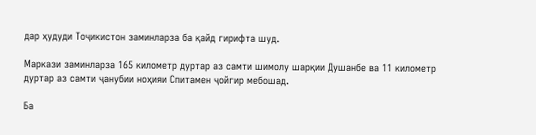дар ҳудуди Тоҷикистон заминларза ба қайд гирифта шуд.

Маркази заминларза 165 километр дуртар аз самти шимолу шарқии Душанбе ва 11 километр дуртар аз самти ҷанубии ноҳияи Спитамен ҷойгир мебошад.

Ба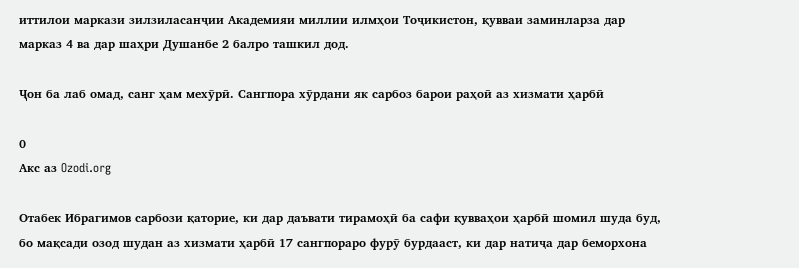иттилои маркази зилзиласанҷии Академияи миллии илмҳои Тоҷикистон, қувваи заминларза дар  марказ 4 ва дар шаҳри Душанбе 2 балро ташкил дод.

Ҷон ба лаб омад, санг ҳам мехӯрӣ. Сангпора хӯрдани як сарбоз барои раҳоӣ аз хизмати ҳарбӣ

0
Акс аз Ozodi.org

Отабек Ибрагимов сарбози қаторие, ки дар даъвати тирамоҳӣ ба сафи қувваҳои ҳарбӣ шомил шуда буд, бо мақсади озод шудан аз хизмати ҳарбӣ 17 сангпораро фурӯ бурдааст, ки дар натиҷа дар беморхона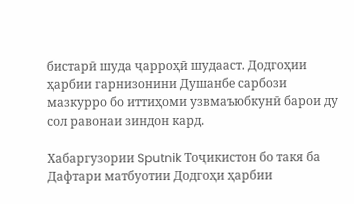бистарӣ шуда ҷарроҳӣ шудааст. Додгоҳии ҳарбии гарнизонини Душанбе сарбози мазкурро бо иттиҳоми узвмаъюбкунӣ барои ду сол равонаи зиндон кард.

Хабаргузории Sputnik Тоҷикистон бо такя ба Дафтари матбуотии Додгоҳи ҳарбии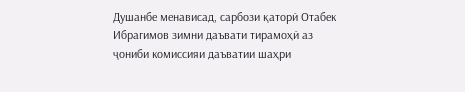Душанбе менависад, сарбози қаторӣ Отабек Ибрагимов зимни даъвати тирамоҳӣ аз ҷониби комиссияи даъватии шаҳри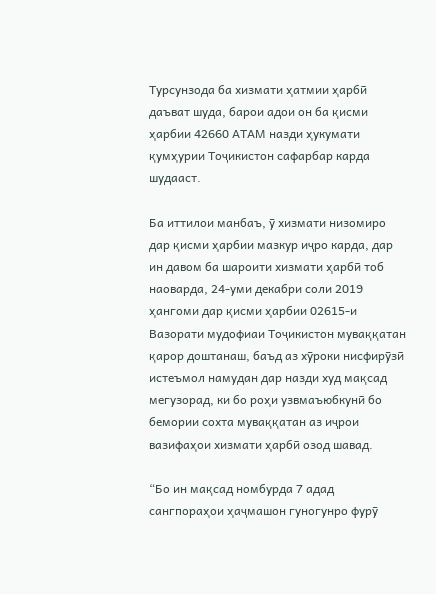Турсунзода ба хизмати ҳатмии ҳарбӣ даъват шуда, барои адои он ба қисми ҳарбии 42660 АТАМ назди ҳукумати қумҳурии Тоҷикистон сафарбар карда шудааст.

Ба иттилои манбаъ, ӯ хизмати низомиро дар қисми ҳарбии мазкур иҷро карда, дар ин давом ба шароити хизмати ҳарбӣ тоб наоварда, 24-уми декабри соли 2019 ҳангоми дар қисми ҳарбии 02615-и Вазорати мудофиаи Тоҷикистон муваққатан қарор доштанаш, баъд аз хӯроки нисфирӯзӣ истеъмол намудан дар назди худ мақсад мегузорад, ки бо роҳи узвмаъюбкунӣ бо бемории сохта муваққатан аз иҷрои вазифаҳои хизмати ҳарбӣ озод шавад.

“Бо ин мақсад номбурда 7 адад сангпораҳои ҳаҷмашон гуногунро фурӯ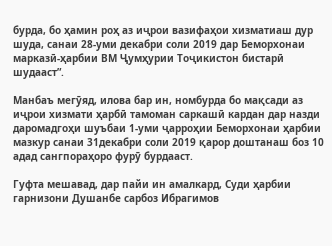бурда, бо ҳамин роҳ аз иҷрои вазифаҳои хизматиаш дур шуда, санаи 28-уми декабри соли 2019 дар Беморхонаи марказӣ-ҳарбии ВМ Ҷумҳурии Тоҷикистон бистарӣ шудааст”.

Манбаъ мегӯяд, илова бар ин, номбурда бо мақсади аз иҷрои хизмати ҳарбӣ тамоман саркашӣ кардан дар назди даромадгоҳи шуъбаи 1-уми ҷарроҳии Беморхонаи ҳарбии мазкур санаи 31декабри соли 2019 қарор доштанаш боз 10 адад сангпораҳоро фурӯ бурдааст.

Гуфта мешавад, дар пайи ин амалкард, Суди ҳарбии гарнизони Душанбе сарбоз Ибрагимов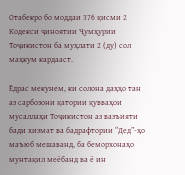Отабекро бо моддаи 376 қисми 2 Кодекси ҷиноятии Ҷумҳурии Тоҷикистон ба муҳлати 2 (ду) сол маҳкум кардааст.

Ёдрас мекунем, ки солона даҳҳо тан аз сарбозони қатории қувваҳои мусаллаҳи Тоҷикистон аз вазъияти бади хизмат ва бадрафтории “Дед”-ҳо маъюб мешаванд, ба беморхонаҳо мунтақил меёбанд ва ё ин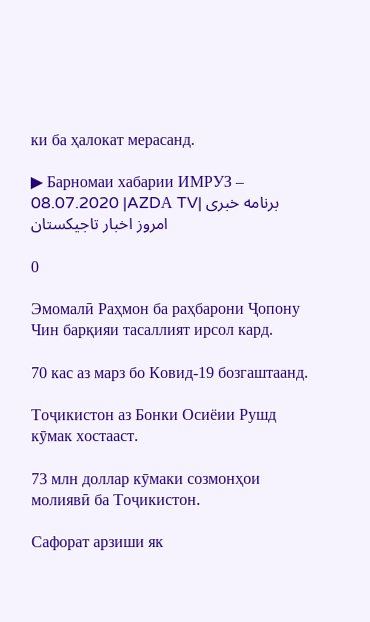ки ба ҳалокат мерасанд.

▶ Барномаи хабарии ИМРУЗ – 08.07.2020 |AZDА TV| برنامه خبری امروز اخبار تاجیکستان

0

Эмомалӣ Раҳмон ба раҳбарони Ҷопону Чин барқияи тасаллият ирсол кард.

70 кас аз марз бо Ковид-19 бозгаштаанд.

Тоҷикистон аз Бонки Осиёии Рушд кӯмак хостааст.

73 млн доллар кӯмаки созмонҳои молиявӣ ба Тоҷикистон.

Сафорат арзиши як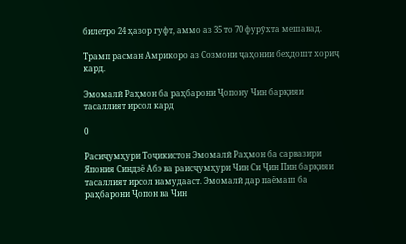билетро 24 ҳазор гуфт, аммо аз 35 то 70 фурӯхта мешавад.

Трамп расман Амрикоро аз Созмони ҷаҳонии беҳдошт хориҷ кард.

Эмомалӣ Раҳмон ба раҳбарони Ҷопону Чин барқияи тасаллият ирсол кард

0

Расиҷумҳури Тоҷикистон Эмомалӣ Раҳмон ба сарвазири Япония Синдзё Абэ ва раисҷумҳури Чин Си Ҷин Пин барқияи тасаллият ирсол намудааст. Эмомалӣ дар паёмаш ба раҳбарони Ҷопон ва Чин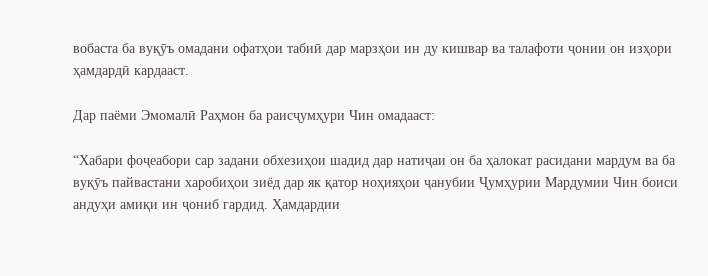вобаста ба вуқӯъ омадани офатҳои табиӣ дар марзҳои ин ду кишвар ва талафоти ҷонии он изҳори ҳамдардӣ кардааст.

Дар паёми Эмомалӣ Раҳмон ба раисҷумҳури Чин омадааст:

“Хабари фоҷеабори сар задани обхезиҳои шадид дар натиҷаи он ба ҳалокат расидани мардум ва ба вуқӯъ пайвастани харобиҳои зиёд дар як қатор ноҳияҳои ҷанубии Ҷумҳурии Мардумии Чин боиси андуҳи амиқи ин ҷониб гардид. Ҳамдардии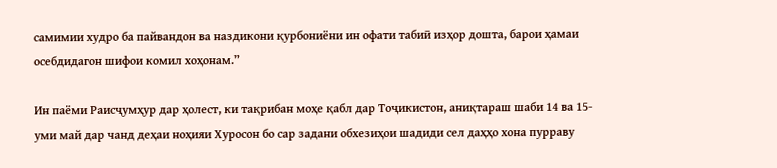самимии худро ба пайвандон ва наздикони қурбониёни ин офати табиӣ изҳор дошта, барои ҳамаи осебдидагон шифои комил хоҳонам.”

Ин паёми Раисҷумҳур дар ҳолест, ки тақрибан моҳе қабл дар Тоҷикистон, аниқтараш шаби 14 ва 15-уми май дар чанд деҳаи ноҳияи Хуросон бо сар задани обхезиҳои шадиди сел даҳҳо хона пурраву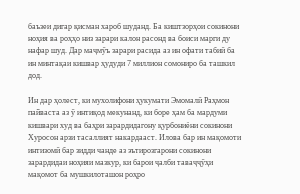баъзеи дигар қисман хароб шуданд. Ба киштзорҳои сокинони ноҳия ва роҳҳо низ зарари калон расонд ва боиси марги ду нафар шуд. Дар маҷмӯъ зарари расида аз ин офати табиӣ ба ин минтақаи кишвар ҳудуди 7 миллион сомониро ба ташкил дод.

Ин дар ҳолест, ки мухолифони ҳукумати Эмомалӣ Раҳмон пайваста аз ӯ интиқод мекунанд, ки боре ҳам ба мардуми кишвари худ ва баҳри зарардидагону қурбониёни сокинони Хуросон арзи тасаллият накардааст. Илова бар ин мақомоти интизомӣ бар зидди чанде аз эътирозгарони сокинони зарардидаи ноҳияи мазкур, ки барои ҷалби таваҷҷӯҳи мақомот ба мушкилоташон роҳро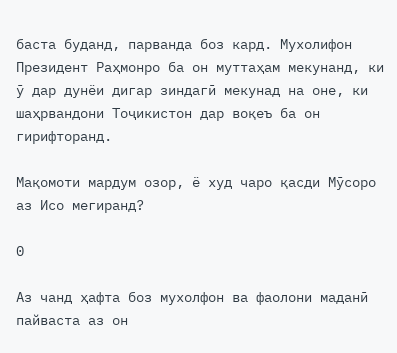баста буданд, парванда боз кард. Мухолифон Президент Раҳмонро ба он муттаҳам мекунанд, ки ӯ дар дунёи дигар зиндагӣ мекунад на оне, ки шаҳрвандони Тоҷикистон дар воқеъ ба он гирифторанд.

Мақомоти мардум озор, ё худ чаро қасди Мӯсоро аз Исо мегиранд?

0

Аз чанд ҳафта боз мухолфон ва фаолони маданӣ пайваста аз он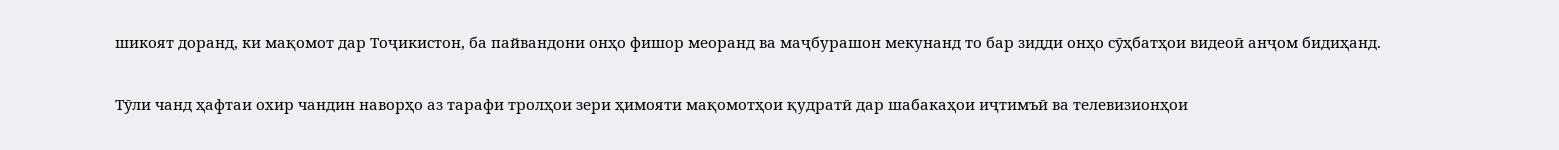шикоят доранд, ки мақомот дар Тоҷикистон, ба пайвандони онҳо фишор меоранд ва маҷбурашон мекунанд то бар зидди онҳо сӯҳбатҳои видеоӣ анҷом бидиҳанд.

Тӯли чанд ҳафтаи охир чандин наворҳо аз тарафи тролҳои зери ҳимояти мақомотҳои қудратӣ дар шабакаҳои иҷтимъӣ ва телевизионҳои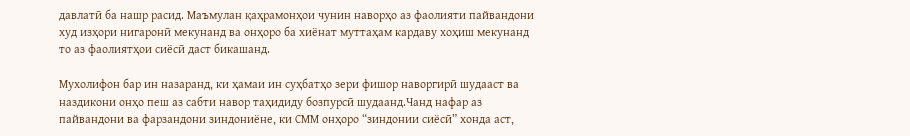давлатӣ ба нашр расид. Маъмулан қаҳрамонҳои чунин наворҳо аз фаолияти пайвандони худ изҳори нигаронӣ мекунанд ва онҳоро ба хиёнат муттаҳам кардаву хоҳиш мекунанд то аз фаолиятҳои сиёсӣ даст бикашанд.

Мухолифон бар ин назаранд, ки ҳамаи ин суҳбатҳо зери фишор наворгирӣ шудааст ва наздикони онҳо пеш аз сабти навор таҳидиду бозпурсӣ шудаанд.Чанд нафар аз пайвандони ва фарзандони зиндониёне, ки СММ онҳоро “зиндонии сиёсӣ” хонда аст,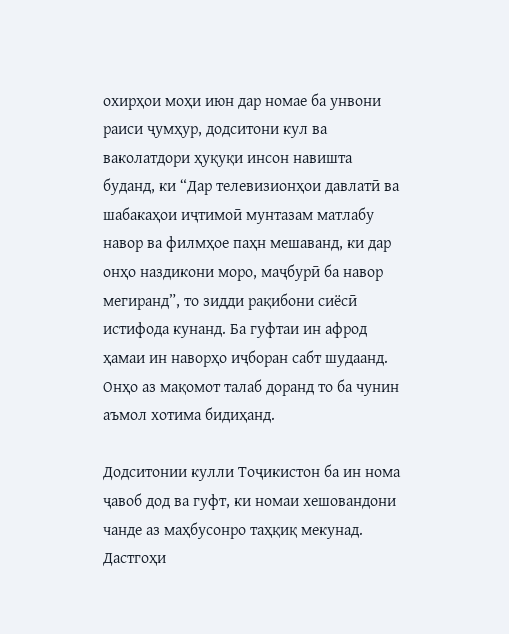охирҳои моҳи июн дар номае ба унвони раиси ҷумҳур, додситони кул ва ваколатдори ҳуқуқи инсон навишта буданд, ки “Дар телевизионҳои давлатӣ ва шабакаҳои иҷтимоӣ мунтазам матлабу навор ва филмҳое паҳн мешаванд, ки дар онҳо наздикони моро, маҷбурӣ ба навор мегиранд”, то зидди рақибони сиёсӣ истифода кунанд. Ба гуфтаи ин афрод ҳамаи ин наворҳо иҷборан сабт шудаанд. Онҳо аз мақомот талаб доранд то ба чунин аъмол хотима бидиҳанд.

Додситонии кулли Тоҷикистон ба ин нома ҷавоб дод ва гуфт, ки номаи хешовандони чанде аз маҳбусонро таҳқиқ мекунад. Дастгоҳи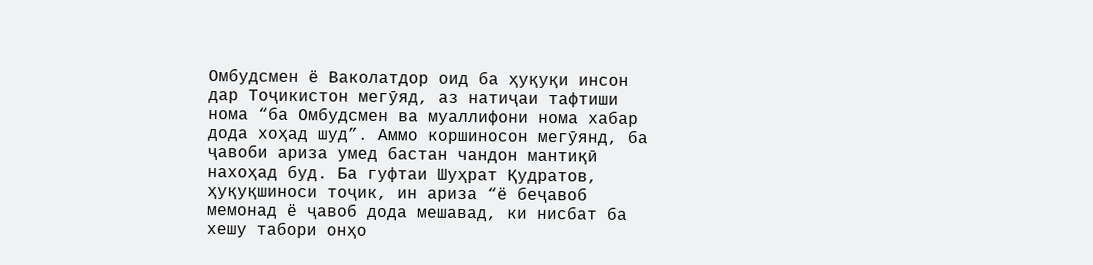Омбудсмен ё Ваколатдор оид ба ҳуқуқи инсон дар Тоҷикистон мегӯяд, аз натиҷаи тафтиши нома “ба Омбудсмен ва муаллифони нома хабар дода хоҳад шуд”. Аммо коршиносон мегӯянд, ба ҷавоби ариза умед бастан чандон мантиқӣ нахоҳад буд. Ба гуфтаи Шуҳрат Қудратов, ҳуқуқшиноси тоҷик, ин ариза “ё беҷавоб мемонад ё ҷавоб дода мешавад, ки нисбат ба хешу табори онҳо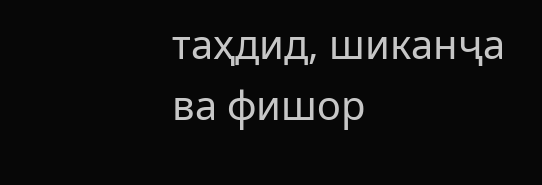таҳдид, шиканҷа ва фишор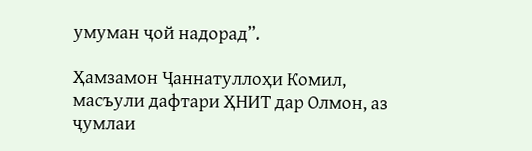умуман ҷой надорад”.

Ҳамзамон Ҷаннатуллоҳи Комил, масъули дафтари ҲНИТ дар Олмон, аз ҷумлаи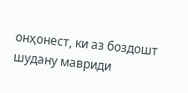онҳонест, ки аз боздошт шудану мавриди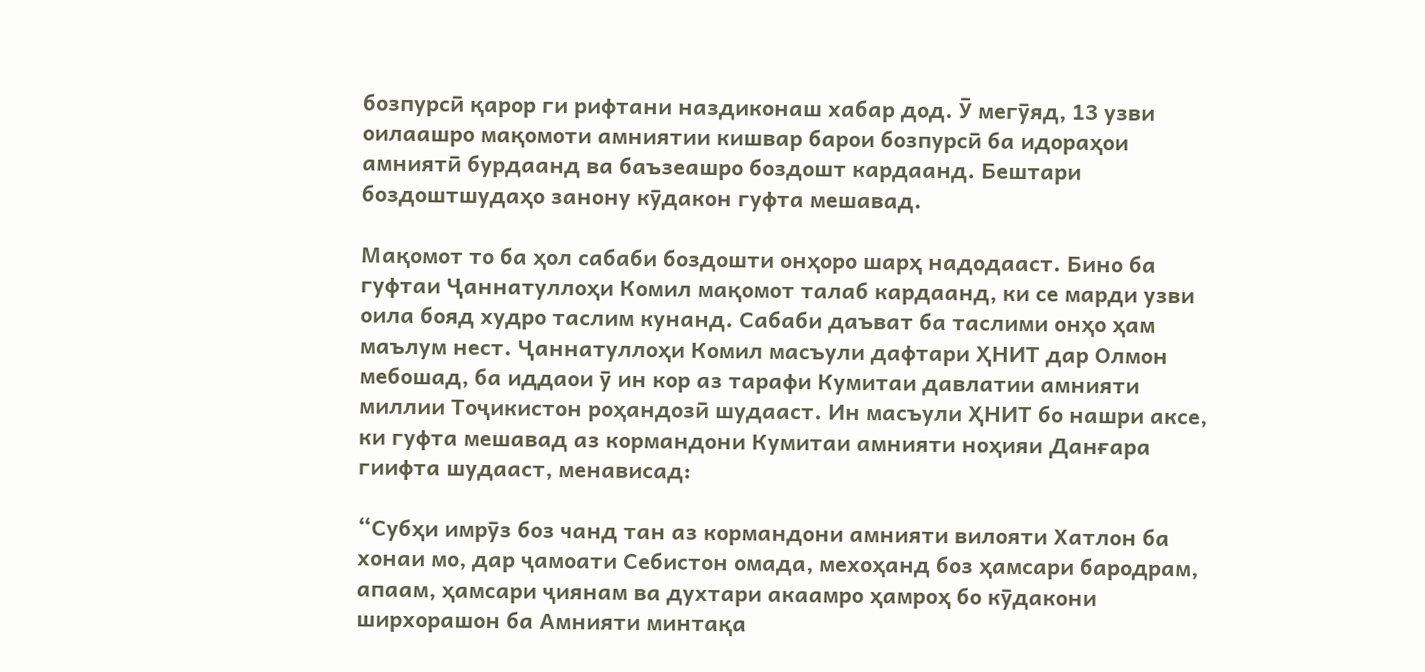бозпурсӣ қарор ги рифтани наздиконаш хабар дод. Ӯ мегӯяд, 13 узви оилаашро мақомоти амниятии кишвар барои бозпурсӣ ба идораҳои амниятӣ бурдаанд ва баъзеашро боздошт кардаанд. Бештари боздоштшудаҳо занону кӯдакон гуфта мешавад.

Мақомот то ба ҳол сабаби боздошти онҳоро шарҳ надодааст. Бино ба гуфтаи Ҷаннатуллоҳи Комил мақомот талаб кардаанд, ки се марди узви оила бояд худро таслим кунанд. Сабаби даъват ба таслими онҳо ҳам маълум нест. Ҷаннатуллоҳи Комил масъули дафтари ҲНИТ дар Олмон мебошад, ба иддаои ӯ ин кор аз тарафи Кумитаи давлатии амнияти миллии Тоҷикистон роҳандозӣ шудааст. Ин масъули ҲНИТ бо нашри аксе, ки гуфта мешавад аз кормандони Кумитаи амнияти ноҳияи Данғара гиифта шудааст, менависад:

“Субҳи имрӯз боз чанд тан аз кормандони амнияти вилояти Хатлон ба хонаи мо, дар ҷамоати Себистон омада, мехоҳанд боз ҳамсари бародрам, апаам, ҳамсари ҷиянам ва духтари акаамро ҳамроҳ бо кӯдакони ширхорашон ба Амнияти минтақа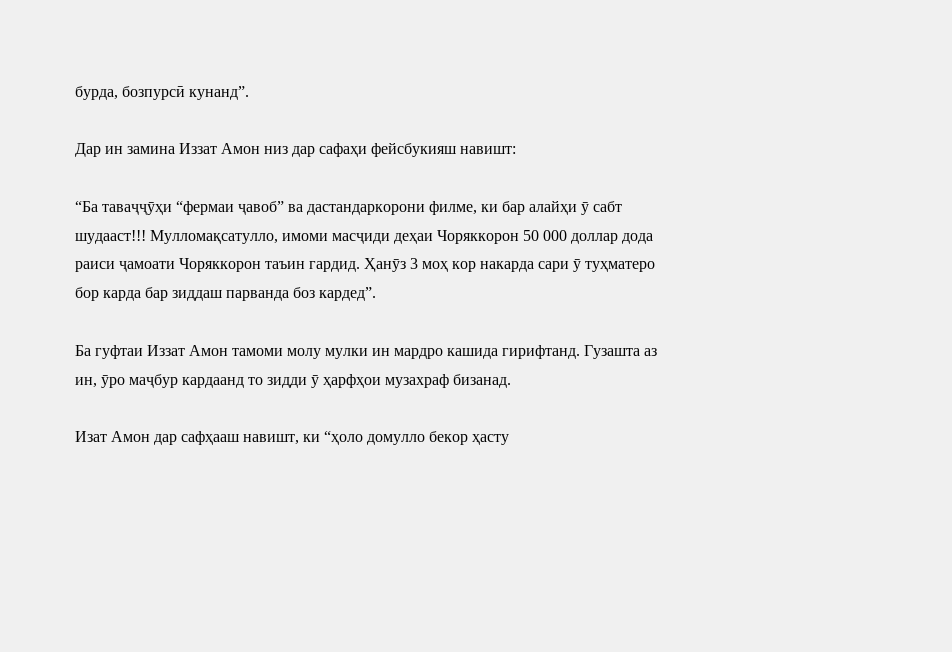бурда, бозпурсӣ кунанд”.

Дар ин замина Иззат Амон низ дар сафаҳи фейсбукияш навишт:

“Ба таваҷҷӯҳи “фермаи ҷавоб” ва дастандаркорони филме, ки бар алайҳи ӯ сабт шудааст!!! Мулломақсатулло, имоми масҷиди деҳаи Чоряккорон 50 000 доллар дода раиси ҷамоати Чоряккорон таъин гардид. Ҳанӯз 3 моҳ кор накарда сари ӯ туҳматеро бор карда бар зиддаш парванда боз кардед”.

Ба гуфтаи Иззат Амон тамоми молу мулки ин мардро кашида гирифтанд. Гузашта аз ин, ӯро маҷбур кардаанд то зидди ӯ ҳарфҳои музахраф бизанад.

Изат Амон дар сафҳааш навишт, ки “ҳоло домулло бекор ҳасту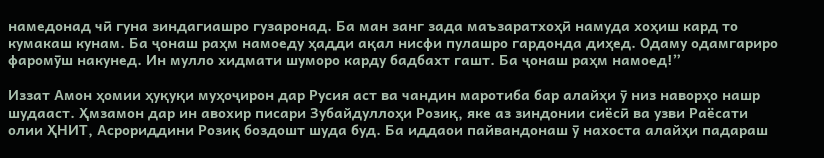намедонад чӣ гуна зиндагиашро гузаронад. Ба ман занг зада маъзаратхоҳӣ намуда хоҳиш кард то кумакаш кунам. Ба ҷонаш раҳм намоеду ҳадди ақал нисфи пулашро гардонда диҳед. Одаму одамгариро фаромӯш накунед. Ин мулло хидмати шуморо карду бадбахт гашт. Ба ҷонаш раҳм намоед!”

Иззат Амон ҳомии ҳуқуқи муҳоҷирон дар Русия аст ва чандин маротиба бар алайҳи ӯ низ наворҳо нашр шудааст. Ҳмзамон дар ин авохир писари Зубайдуллоҳи Розиқ, яке аз зиндонии сиёсӣ ва узви Раёсати олии ҲНИТ, Асрориддини Розиқ боздошт шуда буд. Ба иддаои пайвандонаш ӯ нахоста алайҳи падараш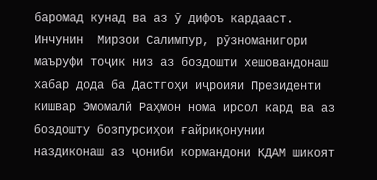баромад кунад ва аз ӯ дифоъ кардааст. Инчунин  Мирзои Салимпур, рӯзноманигори маъруфи тоҷик низ аз боздошти хешовандонаш хабар дода ба Дастгоҳи иҷроияи Президенти кишвар Эмомалӣ Раҳмон нома ирсол кард ва аз боздошту бозпурсиҳои ғайриқонунии наздиконаш аз ҷониби кормандони КДАМ шикоят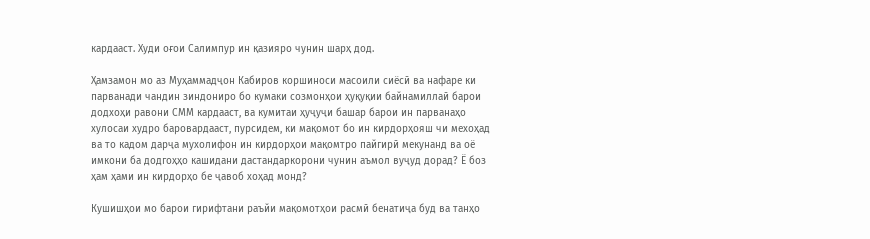кардааст. Худи оғои Салимпур ин қазияро чунин шарҳ дод.

Ҳамзамон мо аз Муҳаммадҷон Кабиров коршиноси масоили сиёсӣ ва нафаре ки парванади чандин зиндониро бо кумаки созмонҳои ҳуқуқии байнамиллаӣ барои додхоҳи равони СММ кардааст, ва кумитаи ҳуҷуҷи башар барои ин парванаҳо хулосаи худро баровардааст, пурсидем, ки мақомот бо ин кирдорҳояш чи мехоҳад ва то кадом дарҷа мухолифон ин кирдорҳои мақомтро пайгирӣ мекунанд ва оё имкони ба додгоҳҳо кашидани дастандаркорони чунин аъмол вуҷуд дорад? Ё боз ҳам ҳами ин кирдорҳо бе ҷавоб хоҳад монд?

Кушишҳои мо барои гирифтани раъйи мақомотҳои расмӣ бенатиҷа буд ва танҳо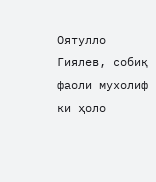Оятулло Гиялев, собиқ фаоли мухолиф ки ҳоло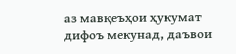аз мавқеъҳои ҳукумат дифоъ мекунад, даъвои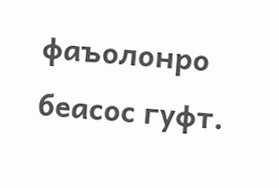фаъолонро беасос гуфт.